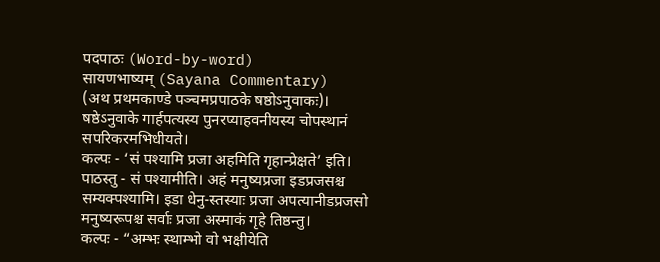पदपाठः (Word-by-word)
सायणभाष्यम् (Sayana Commentary)
(अथ प्रथमकाण्डे पञ्चमप्रपाठके षष्ठोऽनुवाकः)।
षष्ठेऽनुवाके गार्हपत्यस्य पुनरप्याहवनीयस्य चोपस्थानं सपरिकरमभिधीयते।
कल्पः - ‘सं पश्यामि प्रजा अहमिति गृहान्प्रेक्षते’ इति।
पाठस्तु - सं पश्यामीति। अहं मनुष्यप्रजा इडप्रजसश्च सम्यक्पश्यामि। इडा धेनु-स्तस्याः प्रजा अपत्यानीडप्रजसो मनुष्यरूपश्च सर्वाः प्रजा अस्माकं गृहे तिष्ठन्तु।
कल्पः - “अम्भः स्थाम्भो वो भक्षीयेति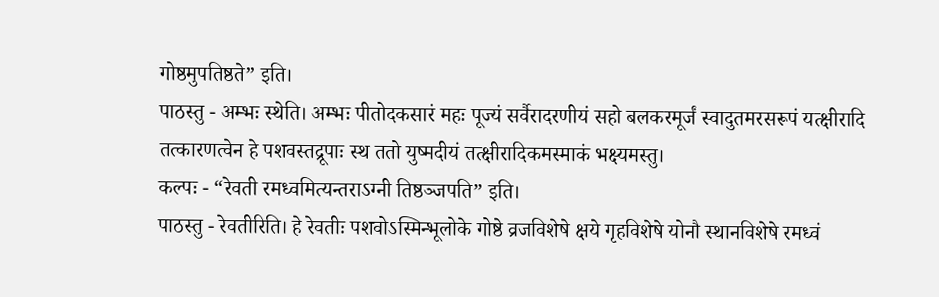गोष्ठमुपतिष्ठते” इति।
पाठस्तु - अम्भः स्थेति। अम्भः पीतोदकसारं महः पूज्यं सर्वैरादरणीयं सहो बलकरमूर्जं स्वादुतमरसरूपं यत्क्षीरादि तत्कारणत्वेन हे पशवस्तद्रूपाः स्थ ततो युष्मदीयं तत्क्षीरादिकमस्माकं भक्ष्यमस्तु।
कल्पः - “रेवती रमध्वमित्यन्तराऽग्नी तिष्ठञ्जपति” इति।
पाठस्तु - रेवतीरिति। हे रेवतीः पशवोऽस्मिन्भूलोके गोष्ठे व्रजविशेषे क्षये गृहविशेषे योनौ स्थानविशेषे रमध्वं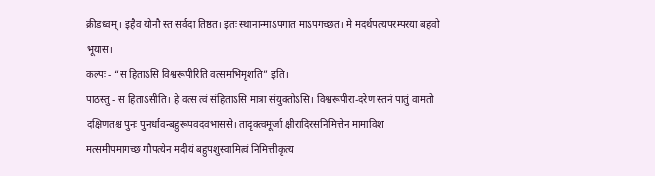क्रीडध्वम्। इहैव योनौ स्त सर्वदा तिष्ठत। इतः स्थानान्माऽपगात माऽपगच्छत। मे मदर्थपत्यपरम्परया बहवो भूयास।
कल्पः - “स हिताऽसि विश्वरूपीरिति वत्समभिमृशति” इति।
पाठस्तु - स हिताऽसीति। हे वत्स त्वं संहिताऽसि मात्रा संयुक्तोऽसि। विश्वरूपीरा-दरेण स्तनं पातुं वामतो दक्षिणतश्च पुनः पुनर्धावन्बहुरूपवदवभाससे। तादृक्त्वमूर्जा क्षीरादिरसनिमित्तेन मामाविश मत्समीपमागच्छ गौपत्येन मदीयं बहुपशुस्वामित्वं निमित्तीकृत्य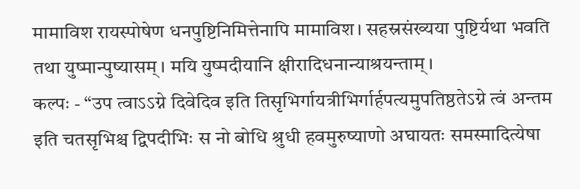मामाविश रायस्पोषेण धनपुष्टिनिमित्तेनापि मामाविश। सहस्रसंख्यया पुष्टिर्यथा भवति तथा युष्मान्पुष्यासम्। मयि युष्मदीयानि क्षीरादिधनान्याश्रयन्ताम्।
कल्पः - “उप त्वाऽऽग्ने दिवेदिव इति तिसृभिर्गायत्रीभिर्गार्हपत्यमुपतिष्ठतेऽग्ने त्वं अन्तम इति चतसृभिश्च द्विपदीभिः स नो बोधि श्रुधी हवमुरुष्याणो अघायतः समस्मादित्येषा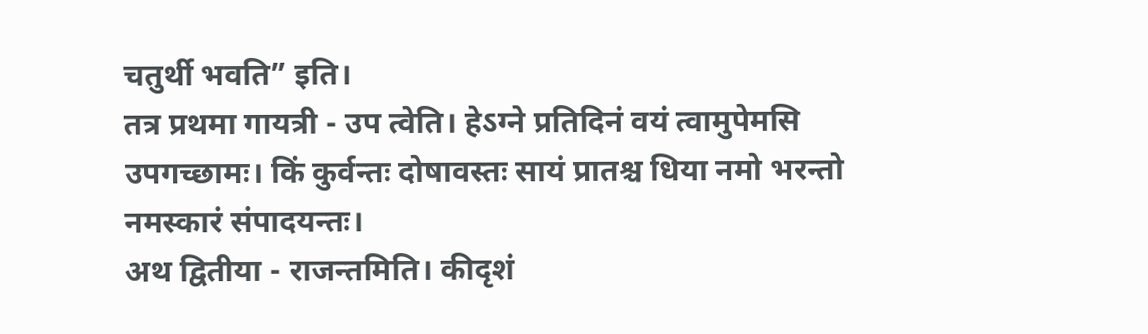चतुर्थी भवति” इति।
तत्र प्रथमा गायत्री - उप त्वेति। हेऽग्ने प्रतिदिनं वयं त्वामुपेमसि उपगच्छामः। किं कुर्वन्तः दोषावस्तः सायं प्रातश्च धिया नमो भरन्तो नमस्कारं संपादयन्तः।
अथ द्वितीया - राजन्तमिति। कीदृशं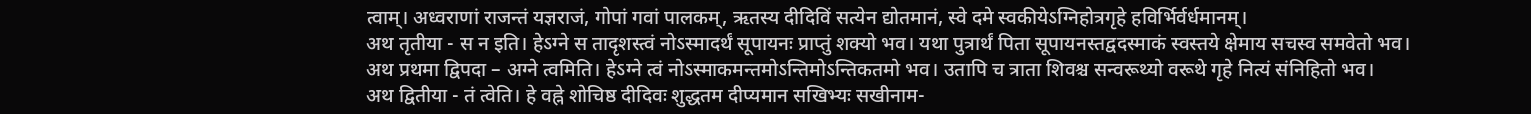त्वाम्। अध्वराणां राजन्तं यज्ञराजं, गोपां गवां पालकम्, ऋतस्य दीदिविं सत्येन द्योतमानं, स्वे दमे स्वकीयेऽग्निहोत्रगृहे हविर्भिर्वर्धमानम्।
अथ तृतीया - स न इति। हेऽग्ने स तादृशस्त्वं नोऽस्मादर्थं सूपायनः प्राप्तुं शक्यो भव। यथा पुत्रार्थं पिता सूपायनस्तद्वदस्माकं स्वस्तये क्षेमाय सचस्व समवेतो भव।
अथ प्रथमा द्विपदा – अग्ने त्वमिति। हेऽग्ने त्वं नोऽस्माकमन्तमोऽन्तिमोऽन्तिकतमो भव। उतापि च त्राता शिवश्च सन्वरूथ्यो वरूथे गृहे नित्यं संनिहितो भव।
अथ द्वितीया - तं त्वेति। हे वह्ने शोचिष्ठ दीदिवः शुद्धतम दीप्यमान सखिभ्यः सखीनाम-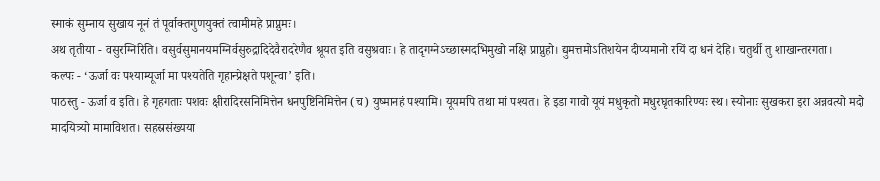स्माकं सुम्नाय सुखाय नूनं तं पूर्वाक्तगुणयुक्तं त्वामीमहे प्राप्नुमः।
अथ तृतीया - वसुरग्निरिति। वसुर्वसुमानयमग्निर्वसुरुद्रादिदेवैरादरेणैव श्रूयत इति वसुश्रवाः। हे तादृगग्नेऽच्छास्मदभिमुखो नक्षि प्राप्नुहो। द्युमत्तमोऽतिशयेन दीप्यमानो रयिं दा धनं देहि। चतुर्थी तु शाखान्तरगता।
कल्पः - ‘ऊर्जा वः पश्याम्यूर्जा मा पश्यतेति गृहान्प्रेक्षते पशून्वा’ इति।
पाठस्तु - ऊर्जा व इति। हे गृहगताः पशवः क्षीरादिरसनिमित्तेन धनपुष्टिनिमित्तेन (च) युष्मानहं पश्यामि। यूयमपि तथा मां पश्यत। हे इडा गावो यूयं मधुकृतो मधुरघृतकारिण्यः स्थ। स्योनाः सुखकरा इरा अन्नवत्यो मदो मादयित्र्यो मामाविशत। सहस्रसंख्यया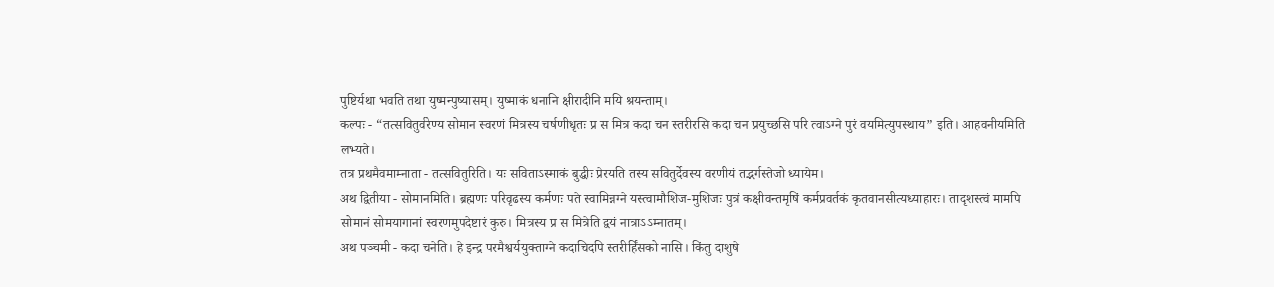पुष्टिर्यथा भवति तथा युष्मन्पुष्यासम्। युष्माकं धनानि क्षीरादीनि मयि श्रयन्ताम्।
कल्पः - “तत्सवितुर्वरेण्य सोमान स्वरणं मित्रस्य चर्षणीधृतः प्र स मित्र कदा चन स्तरीरसि कदा चन प्रयुच्छसि परि त्वाऽग्ने पुरं वयमित्युपस्थाय” इति। आहवनीयमिति लभ्यते।
तत्र प्रथमैवमाम्नाता - तत्सवितुरिति। यः सविताऽस्माकं बुद्धीः प्रेरयति तस्य सवितुर्देवस्य वरणीयं तद्भर्गस्तेजो ध्यायेम।
अथ द्वितीया - सोमानमिति। ब्रह्मणः परिवृढस्य कर्मणः पते स्वामिन्नग्ने यस्त्वामौशिज-मुशिजः पुत्रं कक्षीवन्तमृषिं कर्मप्रवर्तकं कृतवानसीत्यध्याहारः। तादृशस्त्वं मामपि सोमानं सोमयागानां स्वरणमुपदेष्टारं कुरु। मित्रस्य प्र स मित्रेति द्वयं नात्राऽऽम्नातम्।
अथ पञ्चमी - कदा चनेति। हे इन्द्र परमैश्वर्ययुक्ताग्ने कदाचिदपि स्तरीर्हिंसको नासि। किंतु दाशुषे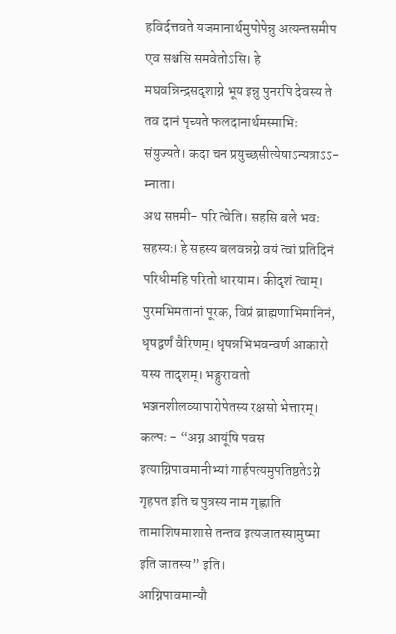हविर्दत्तवते यजमानार्थमुपोपेन्नु अत्यन्तसमीप एव सश्चसि समवेतोऽसि। हे मघवन्निन्द्रसदृशाग्ने भूय इन्नु पुनरपि देवस्य ते तव दानं पृच्यते फलदानार्थमस्माभिः संयुज्यते। कदा चन प्रयुच्छसीत्येषाऽन्यत्राऽऽ-म्नाता।
अथ सप्तमी- परि त्वेति। सहसि बले भवः सहस्यः। हे सहस्य बलवन्नग्ने वयं त्वां प्रतिदिनं परिधीमहि परितो धारयाम। कीदृशं त्वाम्। पुरमभिमतानां पूरक, विप्रं ब्राह्मणाभिमानिनं, धृषद्वर्णं वैरिणम्। धृषन्नभिभवन्वर्ण आकारो यस्य तादृशम्। भङ्गुरावतो भञ्जनशीलव्यापारोपेतस्य रक्षसो भेत्तारम्।
कल्पः - “अग्न आयूंषि पवस इत्याग्निपावमानीभ्यां गार्हपत्यमुपतिष्ठतेऽग्ने गृहपत इति च पुत्रस्य नाम गृह्णाति तामाशिषमाशासे तन्तव इत्यजातस्यामुष्मा इति जातस्य” इति।
आग्निपावमान्यौ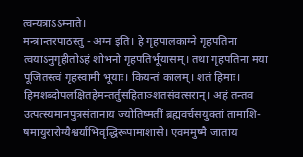त्वन्यत्राऽऽम्नाते।
मन्त्रान्तरपाठस्तु - अग्न इति। हे गृहपालकाग्ने गृहपतिना त्वयाऽनुगृहीतोऽहं शोभनो गृहपतिर्भूयासम्। तथा गृहपतिना मया पूजितस्त्वं गृहस्वामी भूयाः। कियन्तं कालम्। शतं हिमाः। हिमशब्दोपलक्षितहेमन्तर्तुसहिताञ्शतसंवत्सरान्। अहं तन्तव उत्पत्स्यमानपुत्रसंतानाय ज्योतिष्मतीं ब्रह्मवर्चसयुक्तां तामाशि-षमायुरारोग्यैश्वर्याभिवृद्धिरूपामाशासे। एवममुष्मै जाताय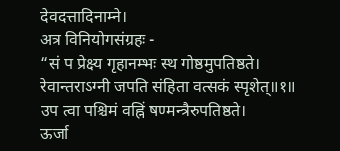देवदत्तादिनाम्ने।
अत्र विनियोगसंग्रहः -
“सं प प्रेक्ष्य गृहानम्भः स्थ गोष्ठमुपतिष्ठते।
रेवान्तराऽग्नी जपति संहिता वत्सकं स्पृशेत्॥१॥
उप त्वा पश्चिमं वह्निं षण्मन्त्रैरुपतिष्ठते।
ऊर्जा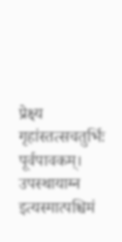प्रेक्ष्य गृहांस्तत्सचतुर्भिः पूर्वपावकम्।
उपस्थायाग्न इत्यस्मात्पश्चिमं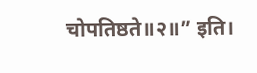चोपतिष्ठते॥२॥” इति।